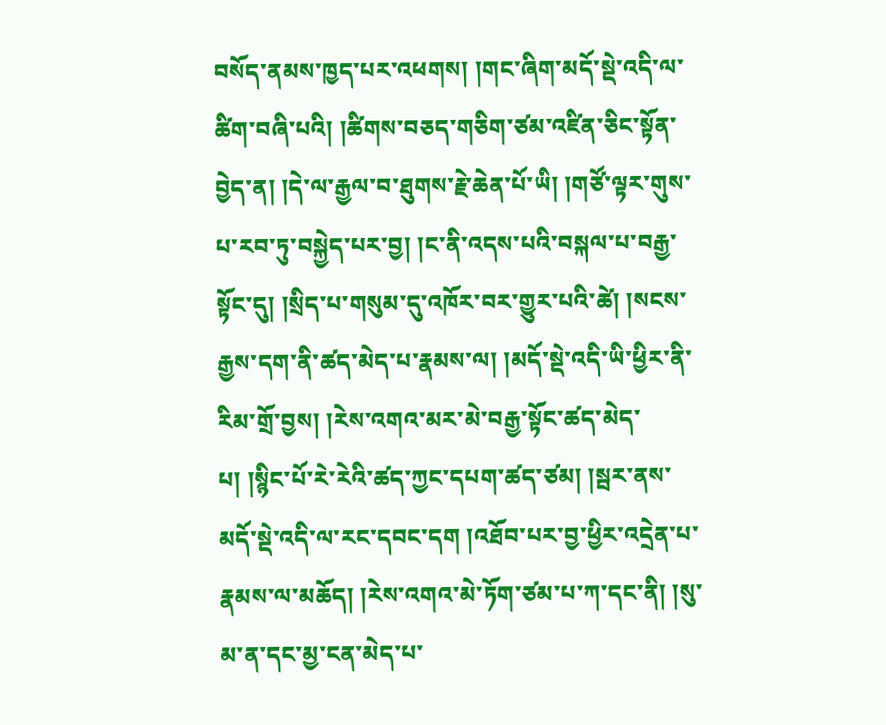བསོད་ནམས་ཁྱད་པར་འཕགས། །གང་ཞིག་མདོ་སྡེ་འདི་ལ་ཚིག་བཞི་པའི། །ཚིགས་བཅད་གཅིག་ཙམ་འཛིན་ཅིང་སྟོན་བྱེད་ན། །དེ་ལ་རྒྱལ་བ་ཐུགས་རྗེ་ཆེན་པོ་ཡི། །གཙོ་ལྟར་གུས་པ་རབ་ཏུ་བསྐྱེད་པར་བྱ། །ང་ནི་འདས་པའི་བསྐལ་པ་བརྒྱ་སྟོང་དུ། །སྲིད་པ་གསུམ་དུ་འཁོར་བར་གྱུར་པའི་ཚེ། །སངས་རྒྱས་དག་ནི་ཚད་མེད་པ་རྣམས་ལ། །མདོ་སྡེ་འདི་ཡི་ཕྱིར་ནི་རིམ་གྲོ་བྱས། །རེས་འགའ་མར་མེ་བརྒྱ་སྟོང་ཚད་མེད་པ། །སྙིང་པོ་རེ་རེའི་ཚད་ཀྱང་དཔག་ཚད་ཙམ། །སྦར་ནས་མདོ་སྡེ་འདི་ལ་རང་དབང་དག །འཐོབ་པར་བྱ་ཕྱིར་འདྲེན་པ་རྣམས་ལ་མཆོད། །རེས་འགའ་མེ་ཏོག་ཙམ་པ་ཀ་དང་ནི། །སུ་མ་ན་དང་མྱ་ངན་མེད་པ་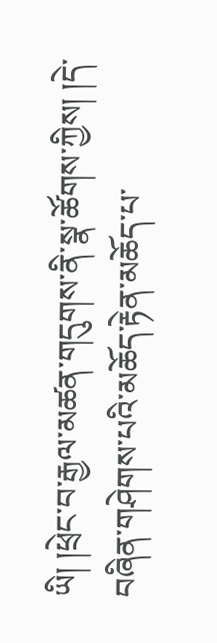ཡི། །ཕྲེང་བ་རྒྱལ་མཚན་གདུགས་ནི་སྣ་ཚོགས་ཀྱིས། །དེ་བཞིན་གཤེགས་པའི་མཆོད་རྟེན་མཆོད་པ་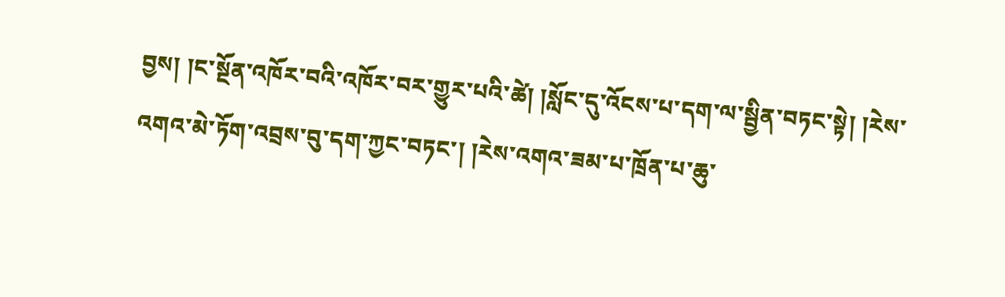བྱས། །ང་སྔོན་འཁོར་བའི་འཁོར་བར་གྱུར་པའི་ཚེ། །སློང་དུ་འོངས་པ་དག་ལ་སྦྱིན་བཏང་སྟེ། །རེས་འགའ་མེ་ཏོག་འབྲས་བུ་དག་ཀྱང་བཏང་། །རེས་འགའ་ཟམ་པ་ཁྲོན་པ་ཆུ་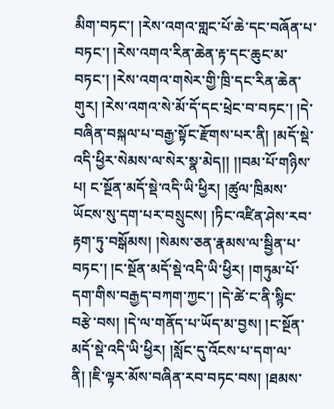མིག་བཏང་། །རེས་འགའ་གླང་པོ་ཆེ་དང་བཞོན་པ་བཏང་། །རེས་འགའ་རིན་ཆེན་རྟ་དང་ཆུང་མ་བཏང་། །རེས་འགའ་གསེར་གྱི་ཁྲི་དང་རིན་ཆེན་གུར། །རེས་འགའ་སེ་མོ་དོ་དང་ཕྲེང་བ་བཏང་། །དེ་བཞིན་བསྐལ་པ་བརྒྱ་སྟོང་རྫོགས་པར་ནི། །མདོ་སྡེ་འདི་ཕྱིར་སེམས་ལ་སེར་སྣ་མེད།། །།བམ་པོ་གཉིས་པ། ང་སྔོན་མདོ་སྡེ་འདི་ཡི་ཕྱིར། །ཚུལ་ཁྲིམས་ཡོངས་སུ་དག་པར་བསྲུངས། །ཏིང་འཛིན་ཤེས་རབ་རྟག་ཏུ་བསྒོམས། །སེམས་ཅན་རྣམས་ལ་སྦྱིན་པ་བཏང་། །ང་སྔོན་མདོ་སྡེ་འདི་ཡི་ཕྱིར། །གཏུམ་པོ་དག་གིས་བརྒྱད་བཀག་ཀྱང་། །དེ་ཚེ་ང་ནི་སྙིང་བརྩེ་བས། །དེ་ལ་གནོད་པ་ཡོད་མ་བྱས། །ང་སྔོན་མདོ་སྡེ་འདི་ཡི་ཕྱིར། །སློང་དུ་འོངས་པ་དག་ལ་ནི། །ཇི་ལྟར་མོས་བཞིན་རབ་བཏང་བས། །ཐམས་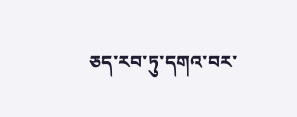ཅད་རབ་ཏུ་དགའ་བར་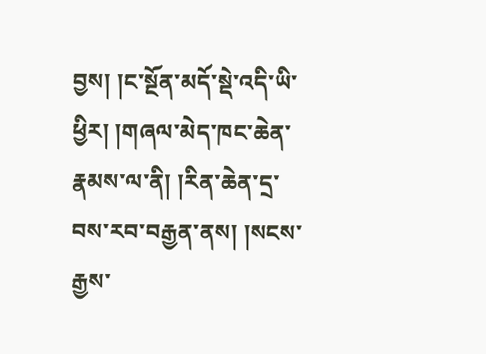བྱས། །ང་སྔོན་མདོ་སྡེ་འདི་ཡི་ཕྱིར། །གཞལ་མེད་ཁང་ཆེན་རྣམས་ལ་ནི། །རིན་ཆེན་དྲ་བས་རབ་བརྒྱན་ནས། །སངས་རྒྱས་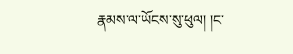རྣམས་ལ་ཡོངས་སུ་ཕུལ། །ང་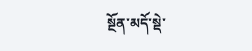སྔོན་མདོ་སྡེ་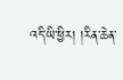འདི་ཡི་ཕྱིར། །རིན་ཆེན་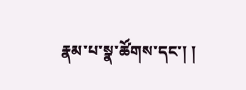རྣམ་པ་སྣ་ཚོགས་དང་། །